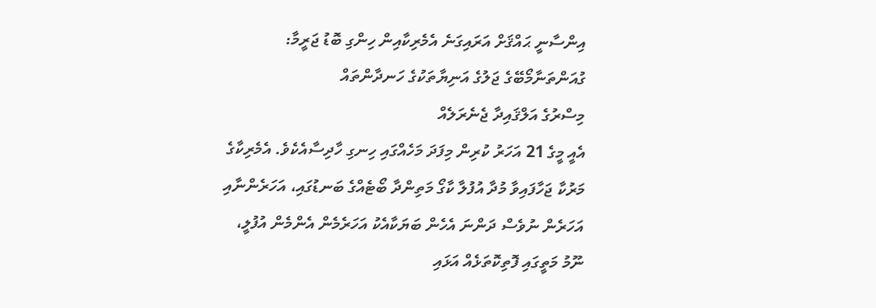އިންސާނީ ޙައްޤަށް އަރައިގަނެ އެމެރިކާއިން ހިންގި ބޮޑު ޖަރީމާ: ގުއަންތަނާމޯބޭގެ ޖަލުގެ އަނިޔާތަކުގެ ހަނދާންތައް
މިސްރުގެ އަލްޤައިދާ ޖެނެރަލެއް
އެއީ މީގެ 21 އަހަރު ކުރިން މިފަދަ މަހެއްގައި ހިނގި ހާދިސާއެކެވެ. އެމެރިކާގެ މަރުކާ ޖަހާފައިވާ މުދާ އުފުލާ ކާގޯ މަތިންދާ ބޯޓެއްގެ ބަނޑުގައި، އަހަރެންނާއި އަހަރެން ނުވެސް ދަންނަ އެހެން ބަޔަކާއެކު އަހަރެމެން އެންމެން އުފުލީ، ނޫމު މަތީގައި ފޮތިކޮތަޅެއް އަޅައި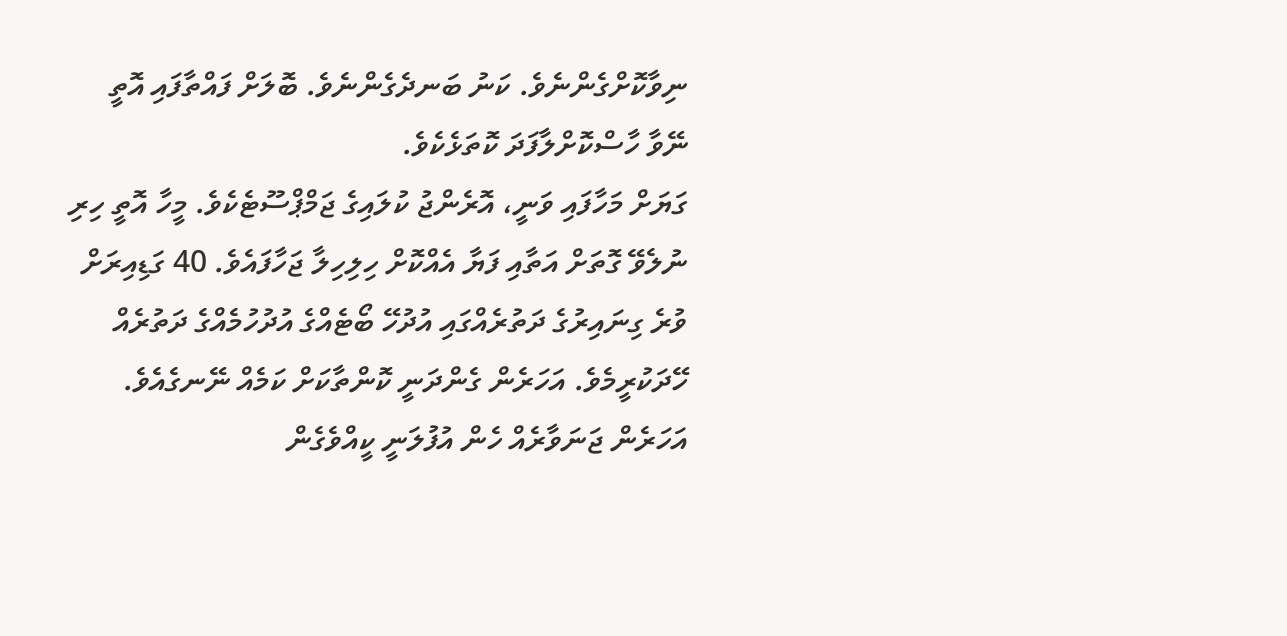ނިވާކޮށްގެންނެވެ. ކަނު ބަނދެގެންނެވެ. ބޮލަށް ފައްތާފައި އޮތީ ނޭވާ ހާސްކޮށްލާފަދަ ކޮތަޅެކެވެ.
ގަޔަށް މަހާފައި ވަނީ، އޮރެންޖު ކުލައިގެ ޖަމްޕްސޫޓެކެވެ. މީހާ އޮތީ ހިރި ނުލެވޭ ގޮތަށް އަތާއި ފަޔާ އެއްކޮށް ހިލިހިލާ ޖަހާފައެވެ. 40 ގަޑިއިރަށް ވުރެ ގިނައިރުގެ ދަތުރެއްގައި އުދުހޭ ބޯޓެއްގެ އުދުހުމެއްގެ ދަތުރެއް ހޭދަކުރީމެވެ. އަހަރެން ގެންދަނީ ކޮންތާކަށް ކަމެއް ނޭނގެއެވެ. އަހަރެން ޖަނަވާރެއް ހެން އުފުލަނީ ކީއްވެގެން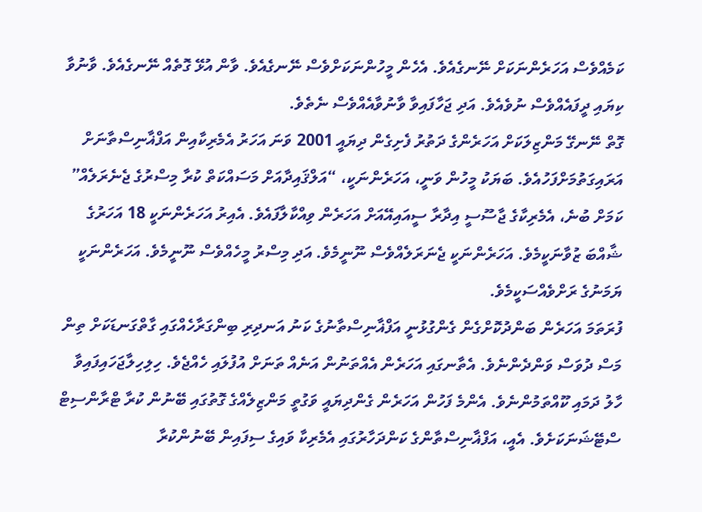ކަމެއްވެސް އަހަރެންނަކަށް ނޭނގެއެވެ. އެހެން މީހުންނަކަށްވެސް ނޭނގެއެވެ. ވާން އުޅޭ ގޮތެއް ނޭނގެއެވެ. ވާނުވާ ކިޔައި ދީފައެއްވެސް ނުވެއެވެ. އަދި ޖަހާފައިވާ ވާނުވާއެއްވެސް ނެތެވެ.
ގޮތް ނޭނގޭ މަންޒިލަކަށް އަހަރެންގެ ދަތުރު ފެށިގެން ދިޔައީ 2001 ވަނަ އަހަރު އެމެރިކާއިން އަފްޣާނިސްތާނަށް އަރައިގަތުމަށްފަހުއެވެ. ބަޔަކު މީހުން ވަނީ، އަހަރެންނަކީ، “އަލްޤައިދާއަށް މަސައްކަތް ކުރާ މިސްރުގެ ޖެނެރަލެއް” ކަމަށް ބުނެ، އެމެރިކާގެ ޖާސޫސީ އިދާރާ ސީއައިއޭއަށް އަހަރެން ވިއްކާލާފައެވެ. އެއިރު އަހަރެންނަކީ 18 އަހަރުގެ ޝާއްބަ ޒުވާނަކީމެވެ. އަހަރެންނަކީ ޖެނަރަލެއްވެސް ނޫނީމެވެ. އަދި މިސްރު މީހެއްވެސް ނޫނީމެވެ. އަހަރެންނަކީ ޔަމަނުގެ ރަށްވެއްސަކީމެވެ.
ފުރަތަމަ އަހަރެން ބަންދުކޮށްގެން ގެންގުޅުނީ އަފްޣާނިސްތާނުގެ ކަނު އަނދިރި ބިންގަރާހެއްގައި ގާތްގަނޑަކަށް ތިން މަސް ދުވަސް ވަންދެންނެވެ. އެތާނގައި އަހަރެން އެއްތަނުން އަނެއް ތަނަށް އުފުލައި ހެއްޖެވެ. ހިލިހިލާޖަހައިފައިވާ ހާލު ދަމައި ކޫއްތަމުންނެވެ. އެންމެ ފަހުން އަހަރެން ގެންދިޔައީ ވަގުތީ މަންޒިލެއްގެ ގޮތުގައި ބޭނުން ކުރާ ޓްރާންސިޓް ސްޓޭޝަނަކަށެވެ. އެއީ، އަފްޣާނިސްތާންގެ ކަންދަހާރުގައި އެމެރިކާ ވައިގެ ސިފައިން ބޭނުންކުރާ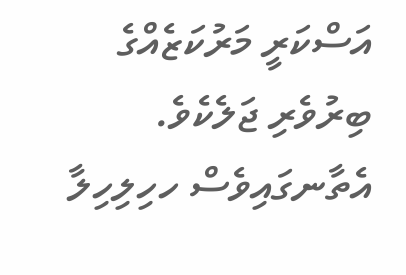އަސްކަރީ މަރުކަޒެއްގެ ބިރުވެރި ޖަލެކެވެ. އެތާނގައިވެސް ހހިލިހިލާ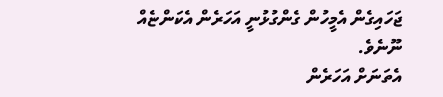ޖަހައިގެން އެމީހުން ގެންގުޅުނީ އަހަރެން އެކަންޏެއް ނޫނެވެ.
އެތަނަށް އަހަރެން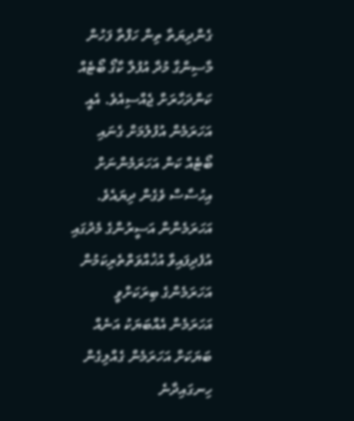ގެންދިޔަތާ ތިން ހަފްތާ ފަހުން މާސިންގާ މުދާ އުފުލާ ކާގޯ ބޯޓެއް ކަންދަހާރަށް ޖެއްސިއެވެ. އެއީ އަހަރަމެން އުފުލުމަށް ގެނައި ބޯޓެއް ކަން އަހަރަމެންނަށް އިހުސާސް ވެގެން ދިޔައެވެ. އަހަރަމެންން އަސީރުންގެ މެދުގައި އުފެދިފައިވާ އުޚުއްވަތްތެރިކަމުން އަހަރަމެންގެ ބިރަކަށްވީ އަހަރަމެން އެއްބަޔަކު އަނެއް ބަޔަކަށް އަހަރަމެން ގެއްލިގެން ހިނގައިދާނެ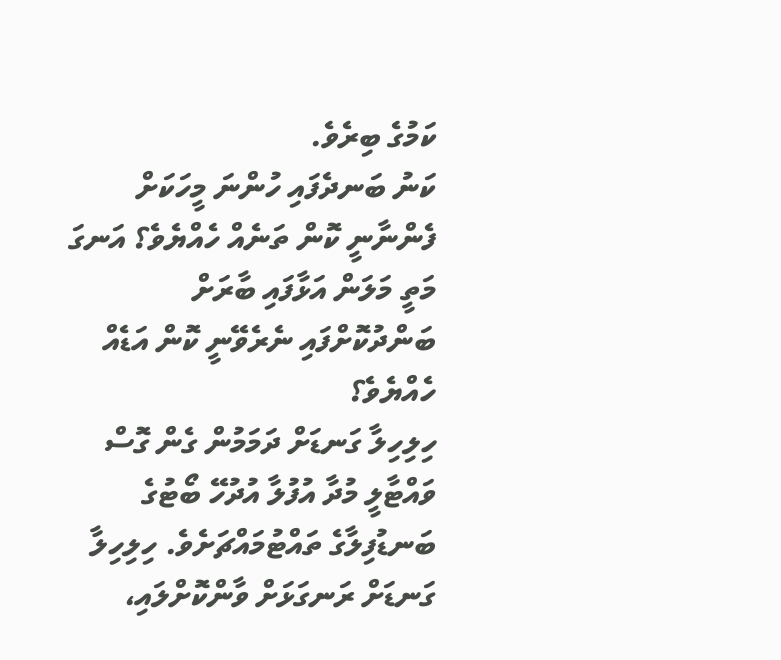ކަމުގެ ބިރެވެ.
ކަނު ބަނދެފައި ހުންނަ މީހަކަށް ފެންނާނީ ކޮން ތަނެއް ހެއްޔެވެ؟ އަނގަ މަތީ މަލަން އަޅާފައި ބާރަށް ބަންދުކޮށްފައި ނެރެވޭނީ ކޮން އަޑެއް ހެއްޔެވެ؟
ހިލިހިލާ ގަނޑަށް ދަމަމުން ގެން ގޮސް ވައްޓާލީ މުދާ އުފުލާ އުދުހޭ ބޯޓުގެ ބަނޑުފިލާގެ ތައްޓުމައްޗަށެވެ. ހިލިހިލާ ގަނޑަށް ރަނގަޅަށް ވާންކޮށްލައި،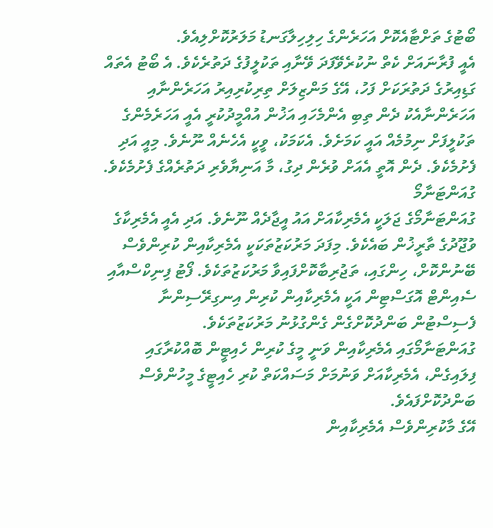ބޯޓުގެ ތަށްޓާއެކޮށް އަހަރެންގެ ހިލިހިލާގަނޑު މަލަރުކޮށްލިއެވެ.
އެއީ ފުރާނައަށް ކެތް ނުކުރެވޭފަދަ ވޭނާއި ތަކުލީފުގެ ދަތުރެކެވެ. އެ ބޯޓު އެތައް ގަޑިއިރުގެ ދަތުރަކަށް ފަހު، އޭގެ މަންޒިލަށް ތިރިކުރިއިރު އަހަރެންނާއި އަހަރެންނާއެކު ދެން ތިބި އެންމެހައި އަޚުން އުއްމީދުކުރީ އެއީ އަހަރެމެންގެ ތަކުލީފަށް ނިމުމެއް އައީ ކަމަށެވެ. އެކަމަކު، ވީކީ އެހެނެއް ނޫނެވެ. މިއީ އަދި ފެށުމެކެވެ. ދެން އޮތީ އެއަށް ވުރެން ދިގު، މާ އަނިޔާވެރި ދަތުރެއްގެ ފެށުމެކެވެ.
ގުއަންޓަނާމޯ
ގުއަންޓަނާމޯގެ ޖަލަކީ އެމެރިކާއަށް އައު އީޖާދެއް ނޫނެވެ. އަދި އެއީ އެމެރިކާގެ ވުޖޫދުގެ ތާރީޚުން ބައެކެވެ. މިފަދަ މަރުކަޒުތަކަކީ އެމެރިކާއިން ކުރިންވެސް ބޭނުންކޮށް، ހިންގައި، ތަޖުރިބާކޮށްފައިވާ މަރުކަޒުތަކެވެ. ފޯޓު ފިނިކްސްއާއި ސެއިންޓް އޮގަސްޓިން އަކީ އެމެރިކާއިން ކުރިން އިނގިރޭސިންނާ ފެސިސްޓުން ބަންދުކޮށްގެން ގެންގުޅުނު މަރުކަޒުތަކެވެ.
ގުއަންޓަނާމޯގައި އެމެރިކާއިން ވަނީ މީގެ ކުރިން ހެއިޓީން ބޮއްކުރާގައި ފިލައިގެން، އެމެރިކާއަށް ވަނުމަށް މަސައްކަތް ކުރި ހެއިޓީގެ މީހުންވެސް ބަންދުކޮށްފައެވެ.
އޭގެ މާކުރިންވެސް އެމެރިކާއިން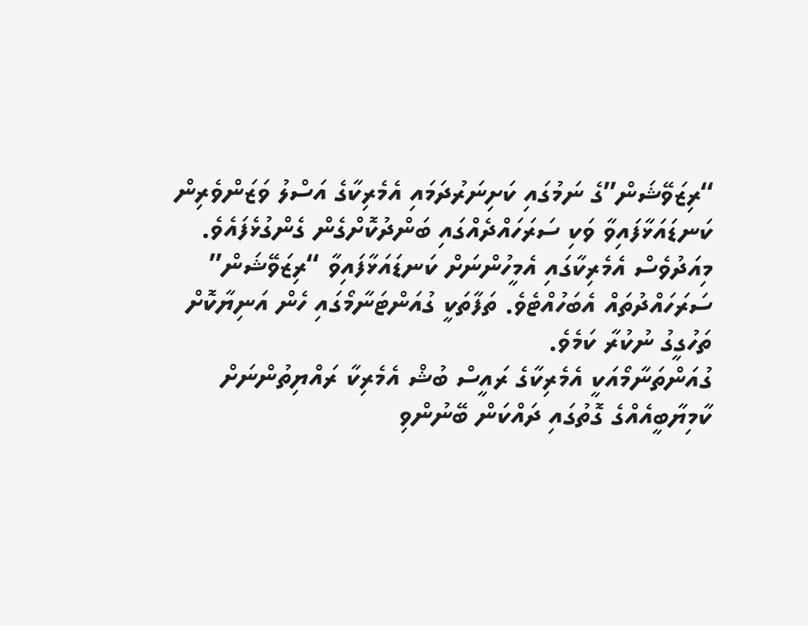“ރިޒަވޭޝަން”ގެ ނަމުގައި ކަށިނަރުދަމައި އެމެރިކާގެ އަސްލު ވަޒަންވެރިން ކަނޑައަޅާފައިވާ ވަކި ސަރަހައްދެއްގައި ބަންދުކޮށްގެން ގެންގުޅެފައެވެ. މިއަދުވެސް އެމެރިކާގައި އެމީހުންނަށް ކަނޑައަޅާފައިވާ “ރިޒަވޭޝަން” ސަރަހައްދުތައް އެބަހުއްޓެވެ. ތަފާތަކީ ގުއަންޓަނާމޯގައި ހެން އަނިޔާކޮށް ތަހުގީގު ނުކުރާ ކަމެވެ.
ގުއަންތަނާމޯއަކީ އެމެރިކާގެ ރައީސް ބުޝް އެމެރިކާ ރައްޔިތުންނަށް ކާމިޔާބީއެއްގެ ގޮތުގައި ދައްކަން ބޭނުންވި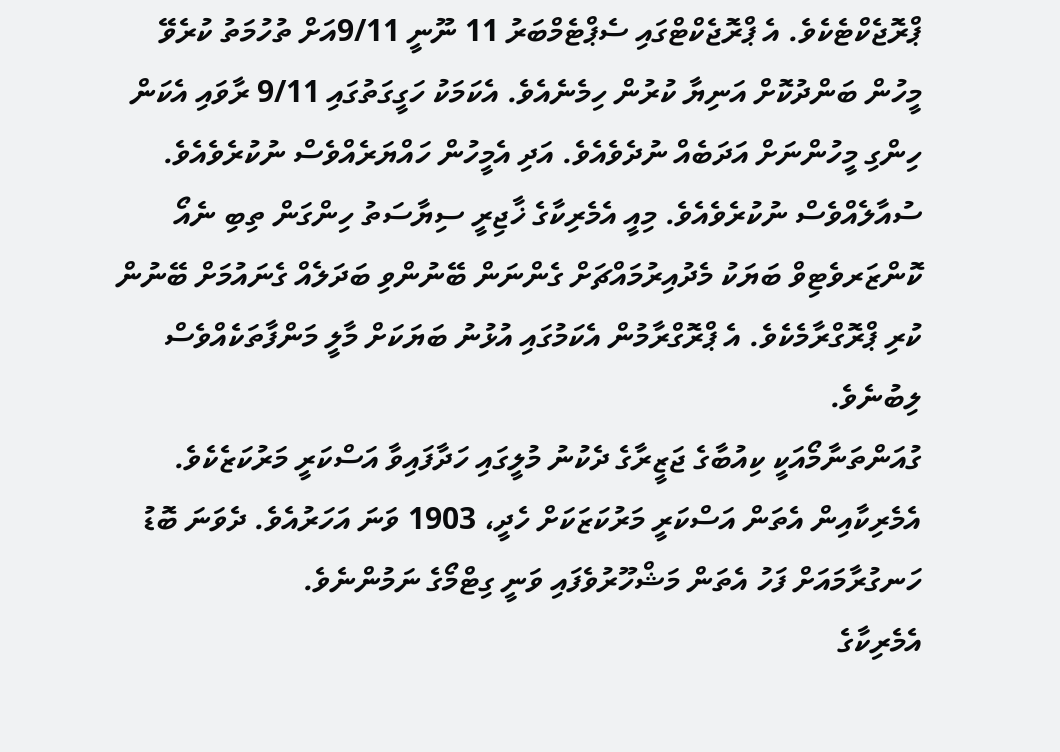ޕްރޮޖެކްޓެކެވެ. އެ ޕްރޮޖެކްޓްގައި ސެޕްޓެމްބަރު 11 ނޫނީ 9/11އަށް ތުހުމަތު ކުރެވޭ މީހުން ބަންދުކޮށް އަނިޔާ ކުރުން ހިމެނެއެވެ. އެކަމަކު ހަގީގަތުގައި 9/11 ރާވައި އެކަން ހިންގި މީހުންނަށް އަދަބެއް ނުދެވެއެވެ. އަދި އެމީހުން ހައްޔަރެއްވެސް ނުކުރެވެއެވެ. ސުއާލެއްވެސް ނުކުރެވެއެވެ. މިއީ އެމެރިކާގެ ޚާޖިރީ ސިޔާސަތު ހިންގަން ތިބި ނެއޯ ކޮންޒަރވެޓިވް ބަޔަކު މެދުއިރުމައްޗަށް ގެންނަން ބޭނުންވި ބަދަލެއް ގެނައުމަށް ބޭނުން ކުރި ޕްރޮގްރާމެކެވެ. އެ ޕްރޮގްރާމުން އެކަމުގައި އުޅުނު ބަޔަކަށް މާލީ މަންފާތަކެއްވެސް ލިބުނެވެ.
ގުއަންތަނާމޯއަކީ ކިއުބާގެ ޖަޒީރާގެ ދެކުނު މުލީގައި ހަދާފައިވާ އަސްކަރީ މަރުކަޒެކެވެ. އެމެރިކާއިން އެތަން އަސްކަރީ މަރުކަޒަކަށް ހެދީ، 1903 ވަނަ އަހަރުއެވެ. ދެވަނަ ބޮޑު ހަނގުރާމައަށް ފަހު އެތަން މަޝްހޫރުވެފައި ވަނީ ގިޓްމޯގެ ނަމުންނެވެ.
އެމެރިކާގެ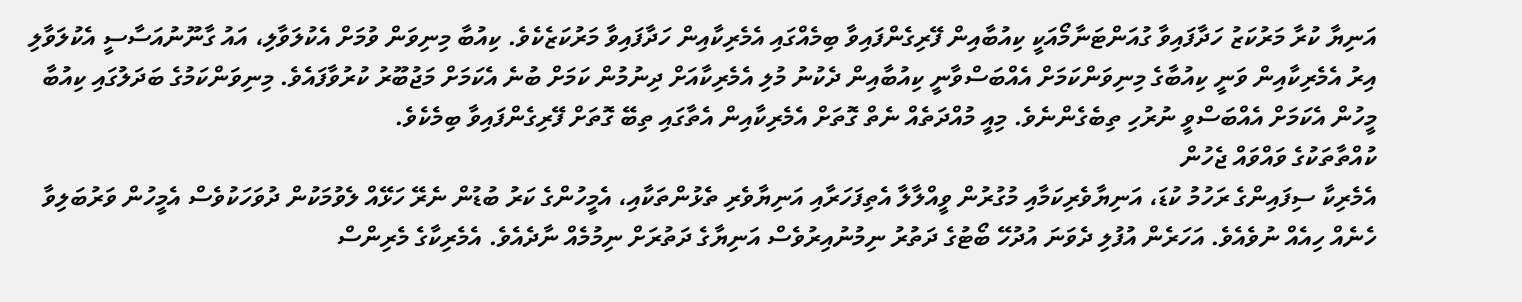އަނިޔާ ކުރާ މަރުކަޒު ހަދާފައިވާ ގުއަންޓަނާމޯއަކީ ކިއުބާއިން ފޭރިގެންފައިވާ ބިމެއްގައި އެމެރިކާއިން ހަދާފައިވާ މަރުކަޒެކެވެ. ކިއުބާ މިނިވަން ވުމަށް އެކުލަވާލި، އައު ގާނޫނުއަސާސީ އެކުލަވާލި އިރު އެމެރިކާއިން ވަނީ ކިއުބާގެ މިނިވަންކަމަށް އެއްބަސްވާނީ ކިއުބާއިން ދެކުނު މުލި އެމެރިކާއަށް ދިނުމުން ކަމަށް ބުނެ އެކަމަށް މަޖުބޫރު ކުރުވާފައެވެ. މިނިވަންކަމުގެ ބަދަލުގައި ކިއުބާ މީހުން އެކަމަށް އެއްބަސްވީ ނުރުހި ތިބެގެންނެވެ. މިއީ މުއްދަތެއް ނެތް ގޮތަށް އެމެރިކާއިން އެތާގައި ތިބޭ ގޮތަށް ފޭރިގެންފައިވާ ބިމެކެވެ.
ކުއްތާތަކުގެ ވައްވައް ޖެހުން
އެމެރިކާ ސިފައިންގެ ރަހުމު ކުޑަ، އަނިޔާވެރިކަމާއި މުގުރުން ވީއްލާލާ އެތިފަހަރާއި އަނިޔާވެރި ތެޅުންތަކާއި، އެމީހުންގެ ކަރު ބުޑުން ނެރޭ ހަޅޭއް ލެވުމަކުން ދުވަހަކުވެސް އެމީހުން ވަރުބަލިވާ ހެނެއް ހިއެއް ނުވެއެވެ. އަހަރެން އުފުލި ދެވަނަ އުދުހޭ ބޯޓުގެ ދަތުރު ނިމުނުއިރުވެސް އަނިޔާގެ ދަތުރަށް ނިމުމެއް ނާދެއެވެ. އެމެރިކާގެ މެރިންސް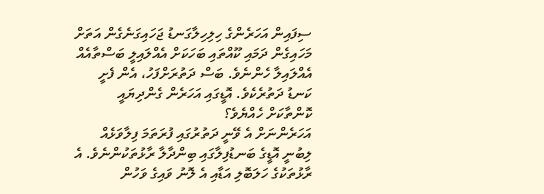ސިފައިން އަހަރެންގެ ހިލިހިލާގަނޑު ޖަހައިގަނެގެން އަތަށް މަހައިގެން ދަމައި ކޫއްތައި ބަހަކަށް އެއްލައިލީ ބަސްތާއެއް އެއްލައިލާ ހެންނެވެ. ބަސް ދަތުރަށްފަހު، އެން ފެށީ ކަނޑު ދަތުރެކެވެ. އޮޑީގައި އަހަރެން ގެންދިޔައީ ކޮންތާކަށް ހެއްޔެވެ؟
އަހަރެންނަށް އެ ވޭނީ ދަތުރުގައި ފުރަތަމަ ފިލާވަޅެއް ލިބުނީ އޮޑީގެ ބަނޑުފިލާގައި ބިންދާލާ ރާޅުތަކުންނެވެ. އެ ރާޅުތަކުގެ ހަލަބޮލި އަޑާއި އެ ލޮނު ވައިގެ ވަހުން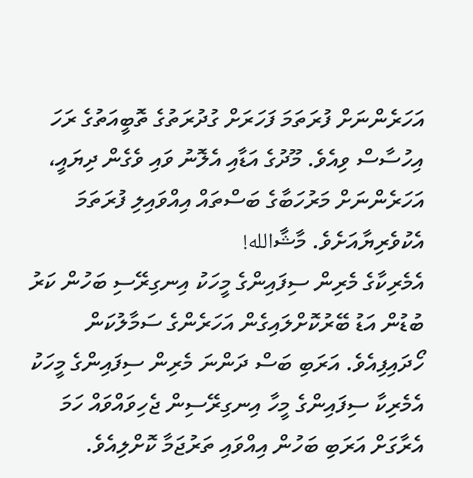އަހަރެންނަށް ފުރަތަމަ ފަހަރަށް ގުދުރަތުގެ ތޮބީއަތުގެ ރަހަ އިހުސާސް ވިއެވެ. މޫދުގެ އަޑާއި އެލޮނު ވައި ވެގެން ދިޔައީ، އަހަރެންނަށް މަރުހަބާގެ ބަސްތައް އިއްވައިލި ފުރަތަމަ އެކުވެރިޔާއަށެވެ. މާޝާالله!
އެމެރިކާގެ މެރިން ސިފައިންގެ މީހަކު އިނގިރޭސި ބަހުން ކަރު ބުޑުން އަޑު ބޭރުކޮށްލައިގެން އަހަރެންގެ ސަމާލުކަން ހޯދައިފިއެވެ. އަރަބި ބަސް ދަންނަ މެރިން ސިފައިންގެ މީހަކު އެމެރިކާ ސިފައިންގެ މީހާ އިނގިރޭސިން ޖެހިވައްވައް ހަމަ އެރާގަށް އަރަބި ބަހުން އިއްވައި ތަރުޖަމާ ކޮށްލިއެވެ.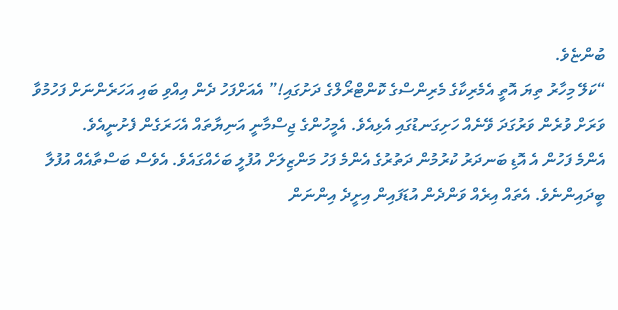ބުންޏެވެ.
“ކަލޭ މިހާރު ތިޔަ އޮތީ އެމެރިކާގެ މެރިންސްގެ ކޮންޓްރޯލްގެ ދަށުގައި!” އެއަށްފަހު ދެން އިއްވި ބައި އަހަރެންނަށް ފަހުމުވާ ވަރަށް ވުރެން ވަރުގަދަ ވޭނެއް ހަށިގަނޑުގައި އެޅިއެވެ. އެމީހުންގެ ޖިސްމާނީ އަނިޔާތައް އެހަރަގެން ފެށުނީއެވެ.
އެންމެ ފަހުން އެ އޮޑި ބަނދަރު ކުރުމުން ދަތުރުގެ އެންމެ ފަހު މަންޒިލަށް އުފުލީ ބަހެއްގައެވެ. އެވެސް ބަސްތާއެއް އުފުލާ ބީދައިންނެވެ. އެތައް އިރެއް ވަންދެން އުޑަފައިން އިށީދެ އިންނަން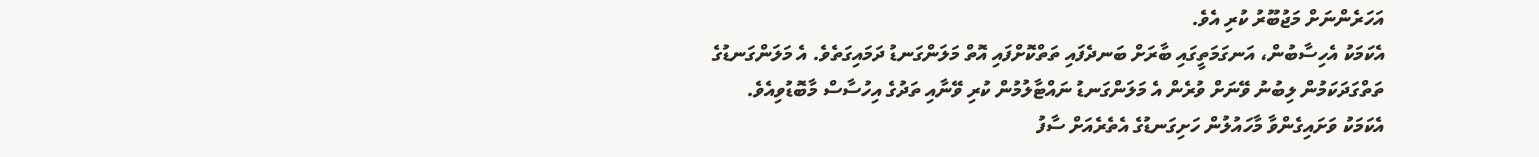އަހަރެންނަށް މަޖުބޫރު ކުރި އެވެ.
އެކަމަކު އެހިސާބުން، އަނގަމަތީގައި ބާރަށް ބަނދެފައި ތަތްކޮށްފައި އޮތް މަލަންގަނޑު ދަމައިގަތެވެ. އެ މަލަންގަނޑުގެ ތަތްގަދަކަމުން ލިބުނު ވޭނަށް ވުރެން އެ މަލަންގަނޑު ނައްޓާލުމުން ކުރި ވޭނާއި ތަދުގެ އިހުސާސް މާބޮޑުވިއެވެ.
އެކަމަކު ވަށައިގެންވާ މާހައުލުން ހަށިގަނޑުގެ އެތެރެއަށް ސާފު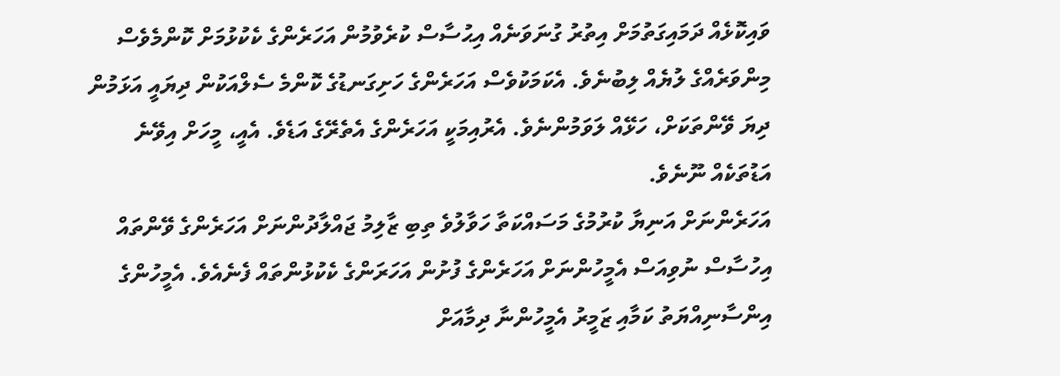ވައިކޮޅެއް ދަމައިގަތުމަށް އިތުރު ގުނަވަނެއް އިޙުސާސް ކުރެވުމުން އަހަރެންގެ ކެކުޅުމަށް ކޮންމެވެސް މިންވަރެއްގެ ލުޔެއް ލިބުނެވެ. އެކަމަކުވެސް އަހަރެންގެ ހަށިގަނޑުގެ ކޮންމެ ސެލްއަކުން ދިޔައީ އަޅަމުން ދިޔަ ވޭންތަކަށް، ހަޅޭއް ލަވަމުންނެވެ. އެރުއިމަކީ އަހަރެންގެ އެތެރޭގެ އަޑެވެ. އެއީ، މީހަށް އިވޭނެ އަޑުތަކެއް ނޫނެވެ.
އަހަރެންނަށް އަނިޔާ ކުރުމުގެ މަސައްކަތާ ހަވާލުވެ ތިބި ޒާލިމު ޖައްލާދުންނަށް އަހަރެންގެ ވޭންތައް އިހުސާސް ނުވިއަސް އެމީހުންނަށް އަހަރެންގެ ފުށުން އަހަރަންގެ ކެކުޅުންތައް ފެނެއެވެ. އެމީހުންގެ އިންސާނިއްޔަތު ކަމާއި ޒަމީރު އެމީހުންނާ ދިމާއަށް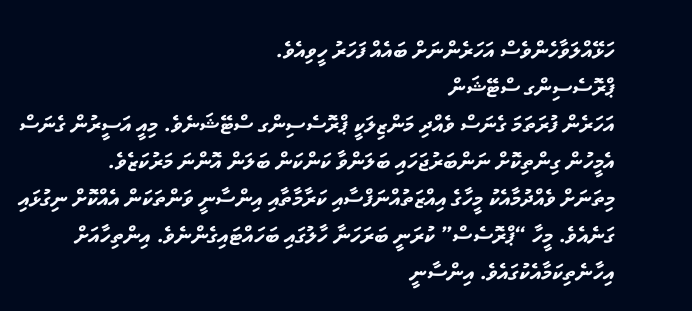ހަޅޭއްލަވާހެންވެސް އަހަރެންނަށް ބައެއް ފަހަރު ހީވިއެވެ.
ޕްރޮސެސިންގ ސްޓޭޝަން
އަހަރެން ފުރަތަމަ ގެނަސް ވެއްދި މަންޒިލަކީ ޕްރޮސެސިންގ ސްޓޭޝަނެވެ. މިއީ އަސީރުން ގެނަސް އެމީހުން ގިންތިކޮށް ނަންބަރުޖަހައި ބަލަންވާ ކަންކަން ބަލަން އޮންނަ މަރުކަޒެވެ.
މިތަނަށް ވެއްދުމާއެކު މީހާގެ އިއްޒަތުއްނަފްސާއި ކަރާމާތާއި އިންސާނީ ވަންތަކަން އެއްކޮށް ނިގުޅައި ގަނެއެވެ. މީހާ “ޕްރޮސެސް” ކުރަނީ ބަރަހަނާ ހާލުގައި ބަހައްޓައިގެންނެވެ. އިންތިހާއަށް އިހާނެތިކަމާއެކުގައެވެ. އިންސާނީ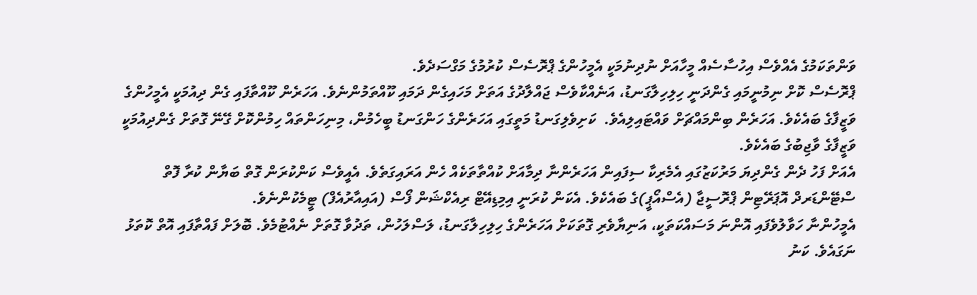ވަންތަކަމުގެ އެއްވެސް އިހުސާސެއް މީހާއަށް ނުދިނުމަކީ އެމީހުންގެ ޕްރޮސެސް ކުރުމުގެ މަގްސަދެވެ.
ޕްރޮސެސް ކޮށް ނިމުނީމައި ގެންދަނީ ހިލިހިލާގަނޑު، އަނެއްކާވެސް ޖައްލާދުގެ އަތަށް މަހައިގެން ދަމައި ކޫއްތަމުންނެވެ. އަހަރެން ކޫއްތާފައި ގެން ދިއުމަކީ އެމީހުންގެ ވަޒީފާގެ ބައެކެވެ. އަހަރެން ބިންމައްޗަށް ވައްޓައިލިއެވެ.  ކަށިވެލިގަނޑު މަތީގައި އަހަރެންގެ ހަންގަނޑު ބީހެމުން، މިނިހަންތައް ހިމުންކޮށް ގޭނޭ ގޮތަށް ގެންދިއުމަކީ ވަޒީފާގެ ވާޖިބުގެ ބައެކެވެ.
އެއަށް ފަހު ދެން ގެންދިޔަ މަރުކަޒުގައި އެމެރިކާ ސިފައިން އަހަރެންނާ ދިމާއަށް ކުއްތާތަކެއް ހެން އަރައިގަތެވެ. އެއީވެސް ކަންކުރަން ގޮތް ބަޔާން ކުރާ ފޮތް ސްޓޭންޑަރދް އޮޕަރޭޓިން ޕްރޮސީޖާ (އެސްއޯޕީ)ގެ ބައެކެވެ. އެކަން ކުރަނީ އިމިޑިއޭޓް ރިއެކްޝަން ފޯސް (އައިއާރުއެފް) ޓީމެކުންނެވެ.
އެމީހުންނާ ހަވާލުވެފައި އޮންނަ މަސައްކަތަކީ، އަނިޔާވެރި ގޮތަކަށް އަހަރެންގެ ހިލިހިލާގަނޑު، ލަސްލަހުން، ތަދުވާ ގޮތަށް ނެއްޓުމެވެ. ބޮލަށް ފައްތާފައި އޮތް ކޮތަޅު ނަގައެވެ. ކަނު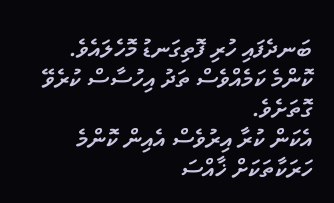ބަނދެފައި ހުރި ފޮތިގަނޑު މޮހެލައެވެ. ކޮންމެ ކަމެއްވެސް ތަދު އިހުސާސް ކުރެވޭ ގޮތަށެވެ.
އެކަން ކުރާ އިރުވެސް އެއިން ކޮންމެ ހަރަކާތަކަށް ޚާއްސަ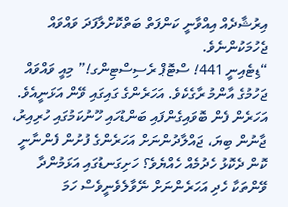އިރުޝާދެއް އިއްވާނީ ކަންފަތް ބަތްކޮށްލާފަދަ ވައްވައް ޖެހުމަކުންނެވެ.
“ޑިޓެއިނީ 441! ސްޓޮޕް ރެސިސްޓިންގ!” މިއީ ވައްވައް ޖަހުމުގެ އާންމު ރާގެކެވެ. އަހަރެންގެ ގައިގައި ވޭން އަޅަނީއެވެ. އަހަރެން ފެން ބޮވައިގެންފައި ބަންޑުހައި ހޫނުކަމުގައި ހުރިއިރު، ޖާނުން ބިޔަ، ޖައްލާދުންނަށް އަހަރެންގެ ފުށުން ފެންނާނީ ކޮން ދެކޮޅު ހެދުމެއް ހެއްޔެވެ؟ ހަށިގަނޑުގައި އަޅަމުންދާ ވޭންތަކާ ހެދި އަހަރެންނަށް ނޭވާލެވެނީވެސް ހަމަ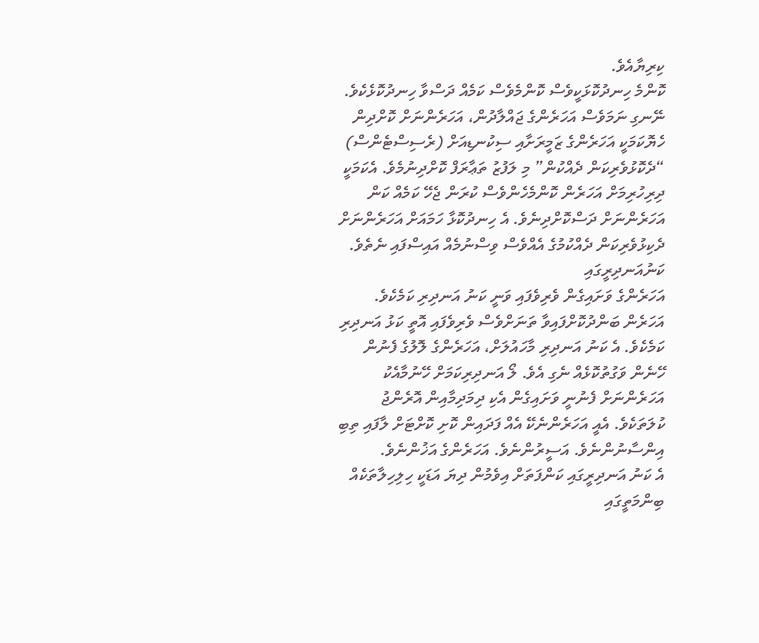ކިރިޔާއެވެ.
ކޮންމެ ހިނދުކޮޅަކީވެސް ކޮންމެވެސް ކަމެއް ދަސްވާ ހިނދުކޮޅެކެވެ. ނޭނގި ނަމަވެސް އަހަރެންގެ ޖައްލާދުން، އަހަރެންނަށް ކޮށްދިން ހެޔޮކަމަކީ އަހަރެންގެ ޒަމީރަށާއި ސިކުނޑިއަށް (ރެސިސްޓެންސް) “ދެކޮޅުވެރިކަން ދެއްކުން” މި ލަފުޒު ތަޢާރަފް ކޮށްދިނުމެވެ. އެކަމަކީ ދިރިހުރިމަށް އަހަރެން ކޮންމެހެންވެސް ކުރަން ޖެހޭ ކަމެއް ކަން އަހަރެންނަށް ދަސްކޮށްދިނެވެ. އެ ހިނދުކޮޅާ ހަމައަށް އަހަރެންނަށް ދެކިޅުވެރިކަން ދެއްކުމުގެ އެއްވެސް ވިސްނުމެއް އައިސްފައި ނެތެވެ.
ކަނުއަނދިރީގައި
އަހަރެންގެ ވަށައިގެން ވެރިވެފައި ވަނީ ކަނު އަނދިރި ކަމެކެވެ. އަހަރެން ބަންދުކޮށްފައިވާ ތަނަށްވެސް ވެރިވެފައި އޮތީ ކަޅު އަނދިރި ކަމެކެވެ. އެ ކަނު އަނދިރި މާހައުލަށް، އަހަރެންގެ ލޮލުގެ ފެނުން ހޭނެން ވަގުތުކޮޅެއް ނެގި އެވެ. ލޯ އަނދިރިކަމަށް ހޭނުމާއެކު އަހަރެންނަށް ފެނުނީ ވަށައިގެން އެކި ދިމަދިމާއިން އޮރެންޖު ކުލަތަކެވެ. އެއީ އަހަރެންނެކޭ އެއް ފަދައިން ކޮށި ކޮށްޓަށް ލާފައި ތިބި އިންސާނުންނެވެ. އަސީރުންނެވެ. އަހަރެންގެ އަޚުންނެވެ.
އެ ކަނު އަނދިރީގައި ކަންފަތަށް އިވެމުން ދިޔަ އަޑަކީ ހިލިހިލާތަކެއް ބިންމަތީގައި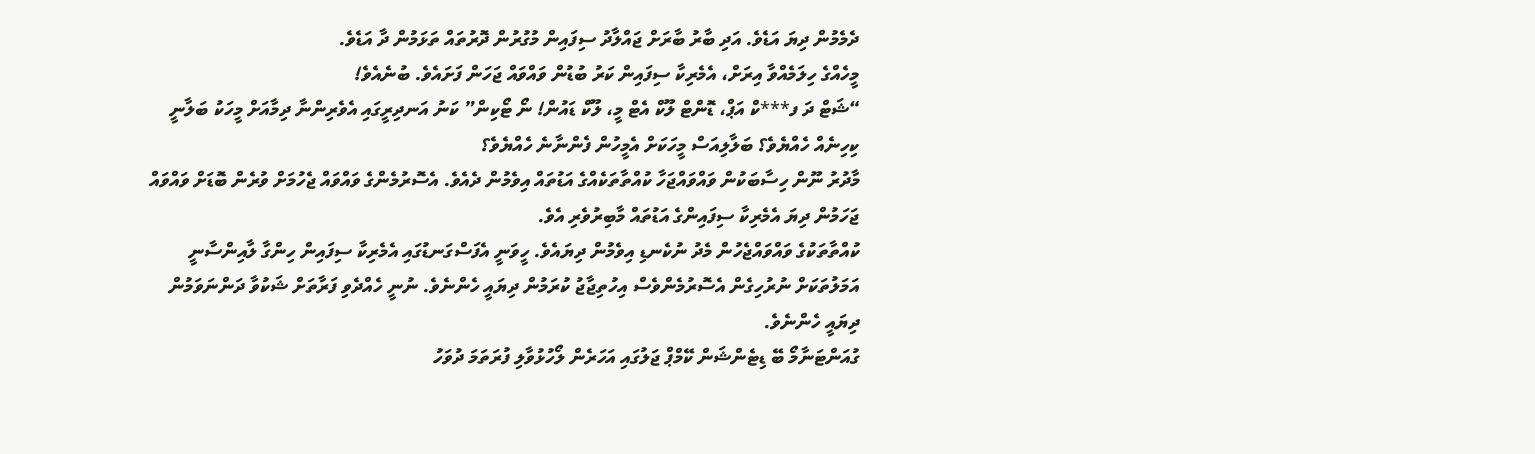ދެމެމުން ދިޔަ އަޑެވެ. އަދި ބާރު ބާރަށް ޖައްލާދު ސިފައިން މުގުރުން ދޮރުތައް ތަޅަމުން ދާ އަޑެވެ.
މީހެއްގެ ހިލަމެއްވާ އިރަށް، އެމެރިކާ ސިފައިން ކަރު ބުޑުން ވައްވައް ޖަހަން ފަށައެވެ. ބުނެއެވެ!
“ޝަޓް ދަ ފ***ކް އަޕް، ޑޮންޓް ލޫކް އެޓް މީ، ލޫކް ޑައުން! ނޯ ޓޯކިން” ކަނު އަނދިރީގައި އެވެރިންނާ ދިމާއަށް މީހަކު ބަލާނީ ކިހިނެއް ހެއްޔެވެ؟ ބަލާލިއަސް މީހަކަށް އެމީހުން ފެންނާނެ ހެއްޔެވެ؟
މާދުރު ނޫން ހިސާބަކުން ވައްވައްޖަހާ ކުއްތާތަކެއްގެ އަޑުތައް އިވެމުން ދެއެވެ. އެސޮރުމެންގެ ވައްވައް ޖެހުމަށް ވުރެން ބޮޑަށް ވައްވައް ޖަހަމުން ދިޔަ އެމެރިކާ ސިފައިންގެ އަޑުތައް މާބިރުވެރި އެވެ.
ކުއްތާތަކުގެ ވައްވައްޖެހުން މެދު ނުކެނޑި އިވެމުން ދިޔައެވެ. ހީވަނީ އެފަސްގަނޑުގައި އެމެރިކާ ސިފައިން ހިންގާ ލާއިންސާނީ އަމަލުތަކަށް ނުރުހިގެން އެސޮރުމެންވެސް އިހުތިޖާޖު ކުރަމުން ދިޔައީ ހެންނެވެ. ނުނީ ހެއްދެވި ފަރާތަށް ޝަކުވާ ދަންނަވަމުން ދިޔައީ ހެންނެވެ.
ގުއަންޓަނާމޯ ބޭ ޑިޓެންޝަން ކޭމްޕް ޖަލުގައި އަހަރެން ލޯހުޅުވާލި ފުރަތަމަ ދުވަހު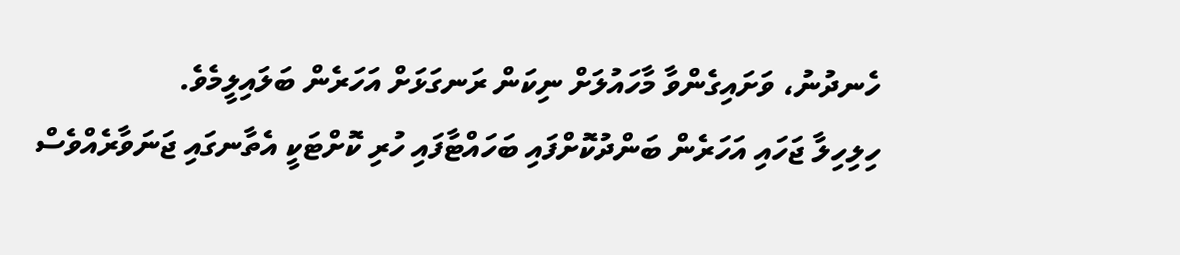ހެނދުނު، ވަށައިގެންވާ މާހައުލަށް ނިކަން ރަނގަޅަށް އަހަރެން ބަލައިލީމެވެ.
ހިލިހިލާ ޖަހައި އަހަރެން ބަންދުކޮށްފައި ބަހައްޓާފައި ހުރި ކޮށްޓަކީ އެތާނގައި ޖަނަވާރެއްވެސް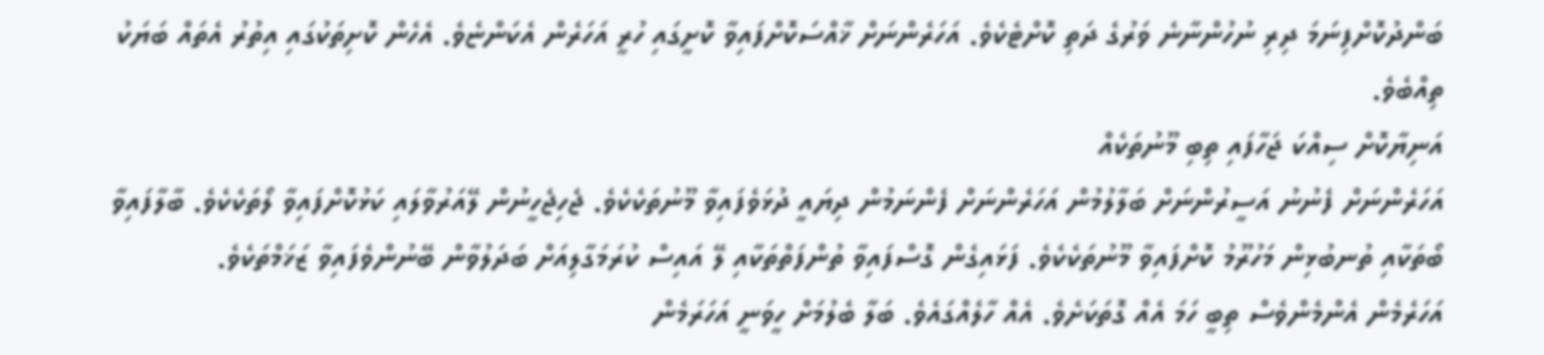ބަންދުކޮށްފިނަމަ ދިރި ނުހުންނާނެ ވަރުގެ ދަތި ކޮށްޓެކެވެ. އަހަރެންނަށް ޚާއްސަކޮށްފައިވާ ކޮށީގައި ހުރީ އަހަރެން އެކަންޏެވެ. އެހެން ކޮށިތަކުގައި އިތުރު އެތައް ބަޔަކު ތިއްބެވެ.
އަނިޔާކޮށް ސިއްކަ ޖަހާފައި ތިބި މޫނުތަކެއް
އަހަރެންނަށް ފެނުނު އަސީރުންނަށް ބަލާލުމުން އަހަރެންނަށް ފެންނަމުން ދިޔައީ ދުޅަވެފައިވާ މޫނުތަކެކެވެ. ޖެހިޖެހީނުން ލޭއަރުވާލައި ކަޅުކޮށްފައިވާ ލޯތަކެކެވެ. ބާލާފައިވާ ބޯތަކާއި ތުނބުޅިން މަހުރޫމު ކޮށްފައިވާ މޫނުތަކެކެވެ. ފަޅައިގެން ގޮސްފައިވާ ތުންފަތްތަކާއި ލޭ އައިސް ކުރަމަގާލިއަށް ބަދަލުވާން ބޭނުންވެފައިވާ ޒަޚަމްތަކެވެ.
އަހަރެމެން އެންމެންވެސް ތިބީ ހަމަ އެއް ގޮތަކަށެވެ. އެއް ހާލެއްގައެވެ. ބަލާ ބެލުމަށް ހީވަނީ އަހަރަމެން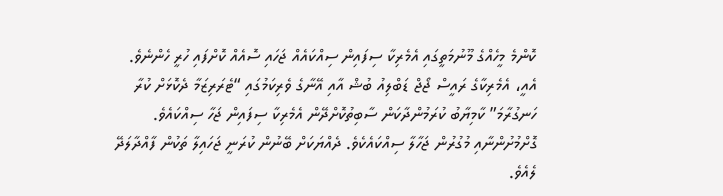ކޮންމެ މީހެއްގެ މޫނުމަތީގައި އެމެރިކާ ސިފައިން ސިއްކައެއް ޖަހައި ސޮއެއް ކޮށްފައި ހުރީ ހެންނެވެ.
އެއީ، އެމެރިކާގެ ރައީސް ޖޯޖް ޑަބްލިއު ބުޝް އާއި އޭނާގެ ވެރިކަމުގައި “ޓެރަރިޒަމާ ދެކޮޅަށް ކުރާ ހަނގުރާމަ” ކާމިޔާބު ކުރަމުންދާކަން ސާބިތުކޮށްދޭން އެމެރިކާ ސިފައިން ޖަހާ ސިއްކައެވެ. ގޮށްމުށުންނާއި މުގުރުން ޖަހާލާ ސިއްކައެކެވެ. ދެއްޔަކަށް ބޭނުން ކުރަނީ ޖަހައިލާ ތަކުން ފާއްދާލަދޭ ލެއެވެ.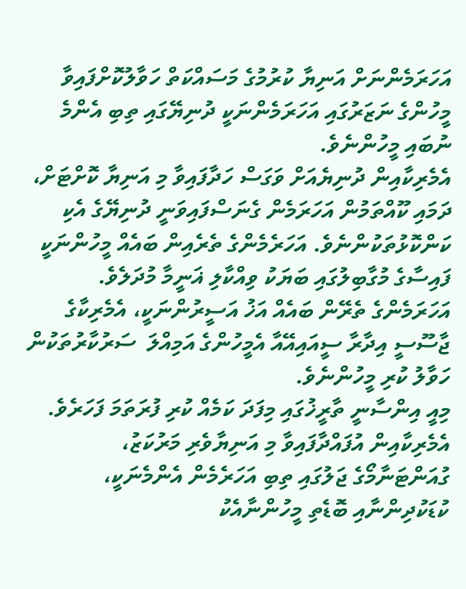އަހަރަމެންނަށް އަނިޔާ ކުރުމުގެ މަސައްކަތް ހަވާލުކޮށްފައިވާ މީހުންގެ ނަޒަރުގައި އަހަރަމެންނަކީ ދުނިޔޭގައި ތިބި އެންމެ ނުބައި މީހުންނެވެ.
އެމެރިކާއިން ދުނިޔެއަށް ވަގަސް ހަދާފައިވާ މި އަނިޔާ ކޮށްޓަށް، ދަމައި ކޫއްތަމުން އަހަރަމެން ގެނަސްފައިވަނީ ދުނިޔޭގެ އެކި ކަންކޮޅުތަކުންނެވެ. އަހަރެމެންގެ ތެރެއިން ބައެއް މީހުންނަކީ ފައިސާގެ މުގާބިލުގައި ބަޔަކު ވިއްކާލި ޣަނީމާ މުދަލެވެ. އަހަރަމެންގެ ތެރޭން ބައެއް އަޚު އަސީރުންނަކީ، އެމެރިކާގެ ޖާސޫސީ އިދާރާ ސީއައިއޭއާ އެމީހުންގެ އަމިއްލަ  ސަރުކާރުތަކުން ހަވާލު ކުރި މީހުންނެވެ.
މިއީ އިންސާނީ ތާރީޚުގައި މިފަދަ ކަމެއް ކުރި ފުރަތަމަ ފަހަރެވެ. އެމެރިކާއިން އުފައްދާފައިވާ މި އަނިޔާވެރި މަރުކަޒު، ގުއަންޓަނާމޯގެ ޖަލުގައި ތިބި އަހަރެމެން އެންމެނަކީ، ކުޑަކުދިންނާއި ބޮޑެތި މީހުންނާއެކު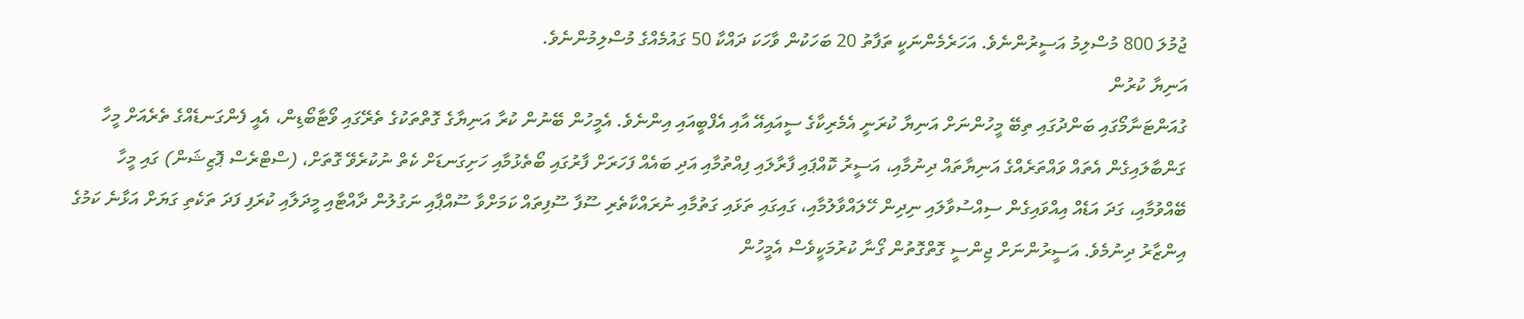ޖުމުލަ 800 މުސްލިމު އަސީރުންނެވެ. އަހަރެމެންނަކީ ތަފާތު 20 ބަހަކުން ވާހަކަ ދައްކާ 50 ގައުމެއްގެ މުސްލިމުންނެވެ.
އަނިޔާ ކުރުން
ގުއަންޓަނާމޯގައި ބަންދުގައި ތިބޭ މީހުންނަށް އަނިޔާ ކުރަނީ އެމެރިކާގެ ސީއައިއޭ އާއި އެފްބީއައި އިންނެވެ. އެމީހުން ބޭނުން ކުރާ އަނިޔާގެ ގޮތްތަކުގެ ތެރޭގައި ވޯޓާބޯޑިން، އެއީ ފެންގަނޑެއްގެ ތެރެއަށް މީހާ ގަންބާލައިގެން އެތައް ވައްތަރެއްގެ އަނިޔާތައް ދިނުމާއި، އަސީރު ކޮއްޕައި ފާރާލައި ފިއްތުމާއި އަދި ބައެއް ފަހަރަށް ފާރުގައި ބޯތެޅުމާއި ހަށިގަނޑަށް ކެތް ނުކުރެވޭ ގޮތަށް، (ސްޓްރެސް ޕޮޒިޝަން) ގައި މީހާ ބޭއްވުމާއި، ގަދަ އަޑެއް އިއްވައިގެން ސިއްސުވާލައި ނިދިން ހޭލައްވާލުމާއި، ގައިގައި ތަޅައި ގަތުމާއި ނުރައްކާތެރި ސޫފާ ސޫފިތައް ކަމަށްވާ ސޫއްޕާއި ނަގުލުން ދާއްޓާއި މީދަލާއި ކުރަފި ފަދަ ތަކެތި ގަޔަށް އަޅާނެ ކަމުގެ އިންޒާރު ދިނުމެވެ. އަސީރުންނަށް ޖިންސީ ގޮތްގޮތުން ގޯނާ ކުރުމަކީވެސް އެމީހުން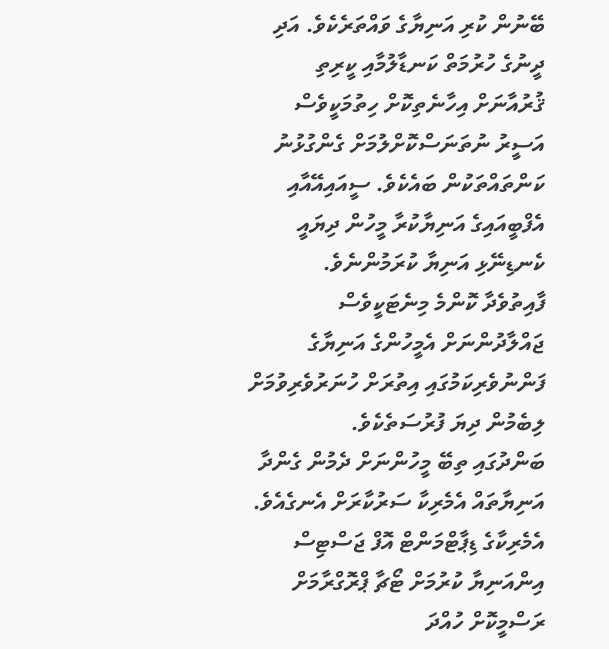ބޭނުން ކުރި އަނިޔާގެ ވައްތަރެކެވެ. އަދި ދީނުގެ ހުރުމަތް ކަނޑާލުމާއި ކީރިތި ޤުރުއާނަށް އިހާނެތިކޮށް ހިތުމަކީވެސް އަސީރު ނުތަނަސްކޮށްލުމަށް ގެންގުޅުނު ކަންތައްތަކުން ބައެކެވެ. ސީއައިއޭއާއި އެފްބީއައިގެ އަނިޔާކުރާ މީހުން ދިޔައީ ކެނޑިނޭޅި އަނިޔާ ކުރަމުންނެވެ.
ފާއިތުވެދާ ކޮންމެ މިނެޓަކީވެސް ޖައްލާދުންނަށް އެމީހުންގެ އަނިޔާގެ ފަންނުވެރިކަމުގައި އިތުރަށް ހުނަރުވެރިވުމަށް ލިބެމުން ދިޔަ ފުރުސަތެކެވެ.
ބަންދުގައި ތިބޭ މީހުންނަށް ދެމުން ގެންދާ އަނިޔާތައް އެމެރިކާ ސަރުކާރަށް އެނގެއެވެ. އެމެރިކާގެ ޑިޕާޓްމަންޓް އޮފް ޖަސްޓިސް އިންއަނިޔާ ކުރުމަށް ޓޯޗާ ޕްރޮގްރާމަށް ރަސްމީކޮށް ހުއްދަ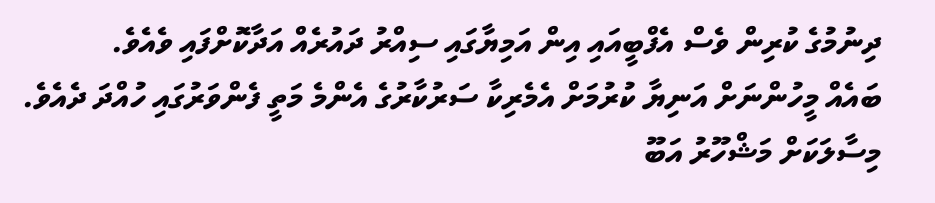ދިނުމުގެ ކުރިން ވެސް އެފްބީއައި އިން އަމިޔާގައި ސިއްރު ދައުރެއް އަދާކޮށްފައި ވެއެވެ.
ބައެއް މީހުންނަށް އަނިޔާ ކުރުމަށް އެމެރިކާ ސަރުކާރުގެ އެންމެ މަތީ ފެންވަރުގައި ހުއްދަ ދެއެވެ. މިސާލަކަށް މަޝްހޫރު އަބޫ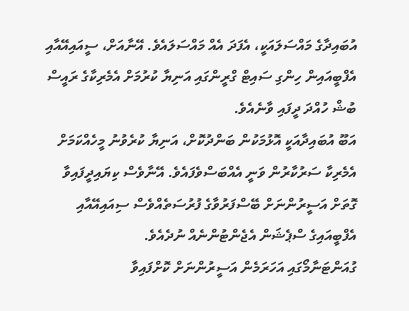އުބައިދާގެ މައްސަލައަކީ، އެފަދަ އެއް މައްސަލައެވެ. އޭނާއަށް، ސީއައިއޭއާއި އެފްބީއައިން ހިންގި ސައިޓް ގްރީންގައި އަނިޔާ ކުރުމަށް އެމެރިކާގެ ރައީސް ބުޝް ހުއްދަ ދީފައި ވާނެއެވެ.
އަބޫ އުބައިދާއަކީ އޮޅުމަކުން ބަންދުކޮށް، އަނިޔާ ކުރެވުނު މީހެއްކަމަށް އެމެރިކާ ސަރުކާރުން ވަނީ އެއްބަސްވެފައެވެ. އޭނާވެސް ކިޔައިދީފައިވާ ގޮތަށް އަސީރުންނަށް ބޭސްފަރުވާގެ ފުރުސަތެއްވެސް ސިއައިއޭއާއި އެފްބީއައިގެ ސްޕެޝަން އެޖެންޓުންނެއް ނުދެއެވެ.
ގުއަންޓަނާމޯގައި އަހަރަމެން އަސީރުންނަށް ކޮށްފައިވާ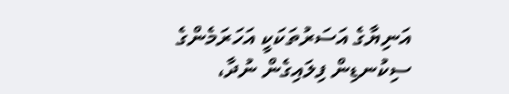އަނިޔާގެ އަސަރުތަކަކީ އަހަރަމެންގެ ސިކުނޑިން ފިލައިގެން ނުދާ،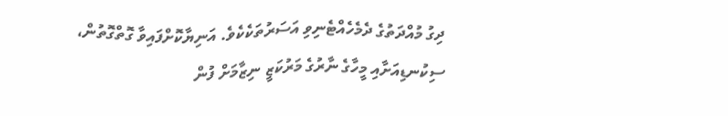ދިގު މުއްދަތުގެ ދެމެހެއްޓެނިވި އަސަރުތަކެކެވެ. އަނިޔާކޮށްފައިވާ ގޮތްގޮތުން، ސިކުނޑިއަށާއި މީހާގެ ނާރުގެ މަރުކަޒީ ނިޒާމަށް ފުން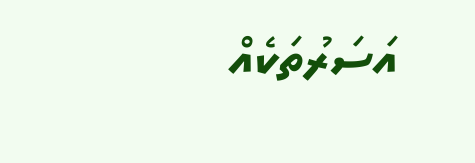އަސަރުތަކެއް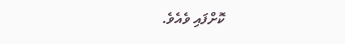ކޮށްފައި ވެއެވެ.